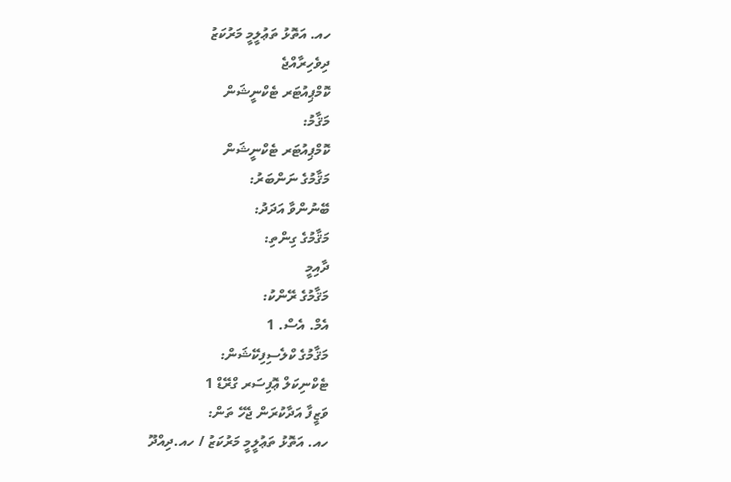ހއ. އަތޮޅު ތަޢުލީމީ މަރުކަޒު
ދިވެހިރާއްޖެ
ކޮމްޕިއުޓަރ ޓެކްނީޝަން
މަޤާމު:
ކޮމްޕިއުޓަރ ޓެކްނީޝަން
މަޤާމުގެ ނަންބަރު:
ބޭނުންވާ އަދަދު:
މަޤާމުގެ ގިންތި:
ދާއިމީ
މަޤާމުގެ ރޭންކު:
އެމް. އެސް. 1
މަޤާމުގެ ކްލެސިފިކޭޝަން:
ޓެކްނިކަލް ޢޮފިސަރ ގްރޭޑް 1
ވަޒީފާ އަދާކުރަން ޖެހޭ ތަން:
ހއ. އަތޮޅު ތަޢުލީމީ މަރުކަޒު / ހއ.ދިއްދޫ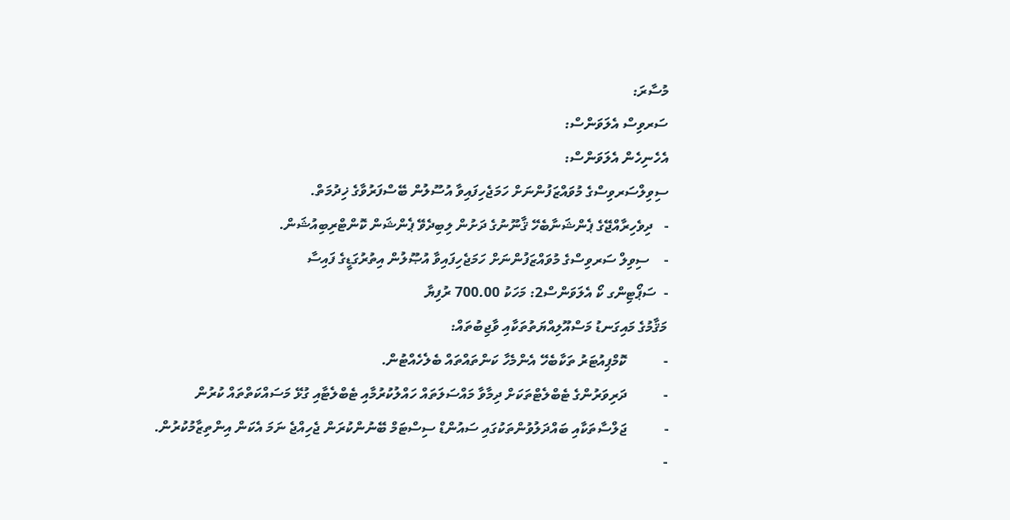މުސާރަ:
ސަރވިސް އެލަވަންސް:
އެހެނިހެން އެލަވަންސް:
ސިވިލްސަރވިސްގެ މުވައްޒަފުންނަށް ހަމަޖެހިފައިވާ އުސޫލުން ބޭސްފަރުވާގެ ޚިދުމަތް.
-   ދިވެހިރާއްޖޭގެ ޕެންޝަނާބެހޭ ޤާނޫނުގެ ދަށުން ލިބިދެވޭ ޕެންޝަން ކޮންޓްރިބިއުޝަން.
-    ސިވިލް ސަރވިސްގެ މުވައްޒަފުންނަށް ހަމަޖެހިފައިވާ އުޞޫލުން އިތުރުގަޑީގެ ފައިސާ
-  ސަޕޯޓިންގ ކޯ އެލަވަންސް2: މަހަކު 700.00 ރުފިޔާ
މަޤާމުގެ މައިގަނޑު މަސްއޫލިއްޔަތުތަކާއި ވާޖިބުތައް:
-          ކޮމްޕިއުޓަރު ތަކާބެހޭ އެންމެހާ ކަންތައްތައް ބެލެހެއްޓުން.
-          ދަރިވަރުންގެ ޓެބްލެޓްތަކަށް ދިމާވާ މައްސަލަތައް ހައްލުކުރުމާއި ޓެބްލެޓާއި ގުޅޭ މަސައްކަތްތައް ކުރުން
-          ޖަލްސާތަކާއި ބައްދަލުވުންތަކުގައި ސައުންޑް ސިސްޓަމް ބޭނުންކުރަން ޖެހިއްޖެ ނަމަ އެކަން އިންތިޒާމުކުރުން.
-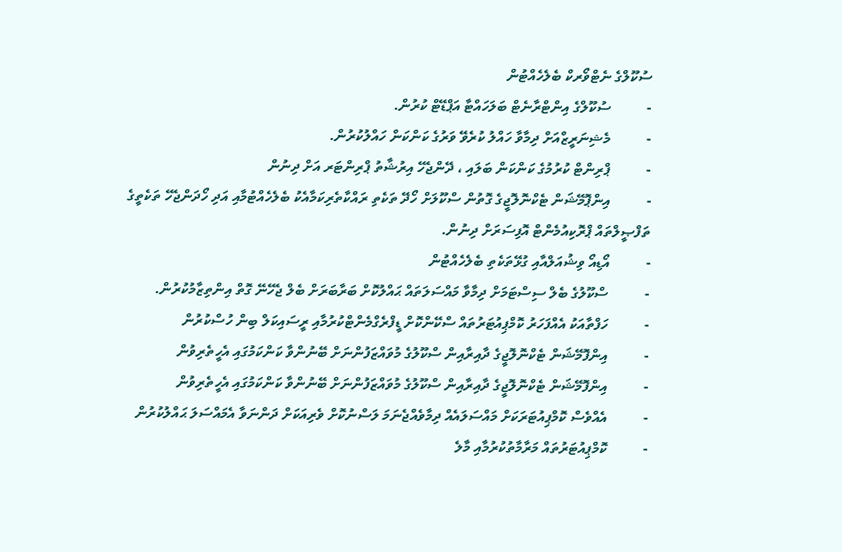ސުކޫލްގެ ނެޓްވޯރކް ބެލެހެއްޓުން
-          ސުކޫލްގެ އިންޓްރާނެޓް ބަލަހައްޓާ އަޕްޑޭޓް ކުރުން.
-          މެޝިނަރީޒްއަށް ދިމާވާ ހައްލު ކުރެވޭ ވަރުގެ ކަންކަން ހައްލުކުރުން.
-          ޕްރިންޓް ކުރުމުގެ ކަންކަން ބަލައި ، ދޭންޖެހޭ އިރުޝާތު ޕްރިންޓަރ އަށް ދިނުން
-          އިންޕޮމޭޝަން ޓެކްނޮލޮޖީގެ ގޮތުން ސްކޫލަށް ހޯދޭ ތަކެތި ރައްކާތެރިކަމާއެކު ބެލެހެއްޓުމާއި އަދި ހޯދަންޖެހޭ ތަކެތީގެ ތަފްޞީލްތައް ޕްރޮކިއުމެންޓް އޮފިސަރަށް ދިނުން.
-          އޯޑިއޯ ވިޝުއަލްއާއި ގުޅޭތަކެތި ބެލެހެއްޓުން
-          ސްކޫލުގެ ބެލް ސިސްޓަމަށް ދިމާވާ މައްސަލަތައް ޙައްލުކޮށް ބަރާބަރަށް ބެލް ޖެހޭނޭ ގޮތް އިންތިޒާމުކުރުން.
-          ހަފްތާއަކު އެއްފަހަރު ކޮމްޕިއުޓަރުތައް ސްކޭންކޮށް ޑީފްރެގްމެންޓްކުރުމާއި ރީސައިކަލް ބިން ހުސްކުރުން
-          އިންފޮމޭޝަން ޓެކްނޮލޮޖީގެ ދާއިރާއިން ސްކޫލުގެ މުވައްޒަފުންނަށް ބޭނުންވާ ކަންކަމުގައި އެހީތެރިވުން
-          އިންފޮމޭޝަން ޓެކްނޮލޮޖީގެ ދާއިރާއިން ސްކޫލުގެ މުވައްޒަފުންނަށް ބޭނުންވާ ކަންކަމުގައި އެހީތެރިވުން
-          އެއްވެސް ކޮމްޕިއުޓަރަކަށް މައްސަލައެއް ދިމާވެއްޖެނަމަ ލަސްނުކޮށް ވެރިއަކަށް ދަންނަވާ އެމައްސަލަ ޙައްލުކުރުން
-          ކޮމްޕިއުޓަރުތައް މަރާމާތުކުރުމާއި މާލެ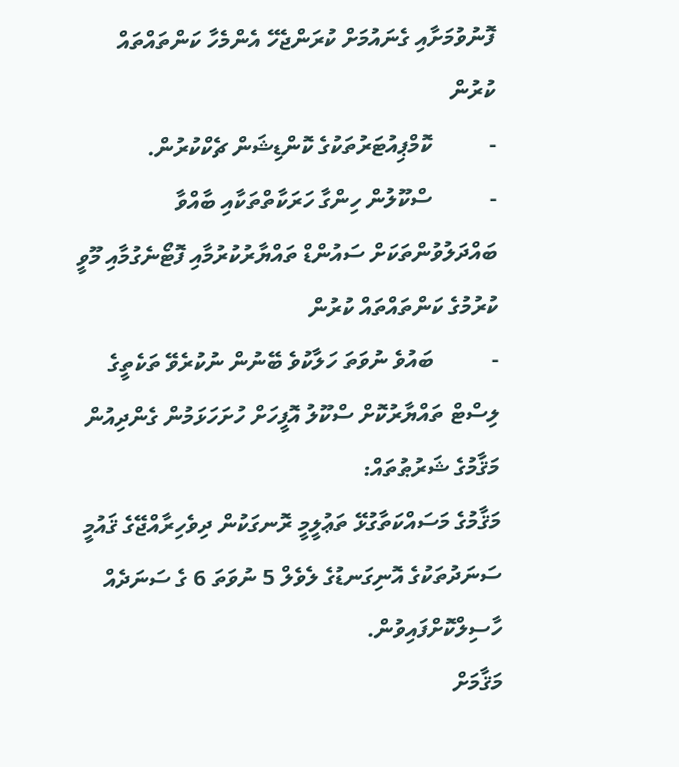ފޮނުވުމަށާއި ގެނައުމަށް ކުރަންޖެހޭ އެންމެހާ ކަންތައްތައް ކުރުން
-          ކޮމްޕިއުޓަރުތަކުގެ ކޮންޑިޝަން ޗެކްކުރުން.
-          ސްކޫލުން ހިންގާ ހަރަކާތްތަކާއި ބާއްވާ ބައްދަލުވުންތަކަށް ސައުންޑް ތައްޔާރުކުރުމާއި ފޮޓޯނެގުމާއި މޫވީ ކުރުމުގެ ކަންތައްތައް ކުރުން
-          ބައުވެ ނުވަތަ ހަލާކުވެ ބޭނުން ނުކުރެވޭ ތަކެތީގެ ލިސްޓް ތައްޔާރުކޮށް ސްކޫލު އޮފީހަށް ހުށަހަޅަމުން ގެންދިއުން
މަޤާމުގެ ޝަރުޠުތައް:
މަޤާމުގެ މަސައްކަތާގުޅޭ ތަޢުލީމީ ރޮނގަކުން ދިވެހިރާއްޖޭގެ ޤައުމީ ސަނަދުތަކުގެ އޮނިގަނޑުގެ ލެވެލް 5 ނުވަތަ 6 ގެ ސަނަދެއް ހާސިލްކޮށްފައިވުން.
މަޤާމަށް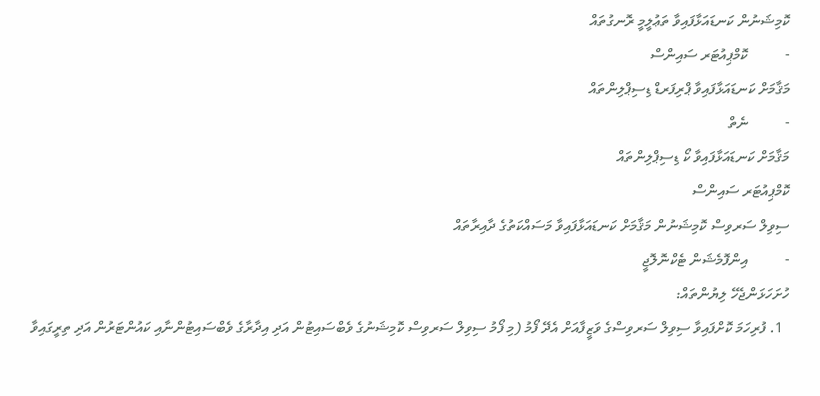ކޮމިޝަނުން ކަނޑައަޅާފައިވާ ތަޢުލީމީ ރޮނގުތައް
-          ކޮމްޕިއުޓަރ ސައިންސް
މަޤާމަށް ކަނޑައަޅާފައިވާ ޕްރިފަރޑް ޑިސިޕްލިންތައް
-          ނެތް
މަޤާމަށް ކަނޑައަޅާފައިވާ ކޯ ޑިސިޕްލިންތައް
ކޮމްޕިއުޓަރ ސައިންސް
ސިވިލް ސަރވިސް ކޮމިޝަނުން މަޤާމަށް ކަނޑައަޅާފައިވާ މަސައްކަތުގެ ދާއިރާތައް
-          އިންފޮމެޝަން ޓެކްނޮލޮޖީ
ހުށަހަޅަންޖެހޭ ލިޔުންތައް:
  1. ފުރިހަމަ ކޮށްފައިވާ ސިވިލް ސަރވިސްގެ ވަޒީފާއަށް އެދޭ ފޯމު (މި ފޯމު ސިވިލް ސަރވިސް ކޮމިޝަނުގެ ވެބްސައިޓުން އަދި އިދާރާގެ ވެބްސައިޓުންނާއި ކައުންޓަރުން އަދި ތިރީގައިވާ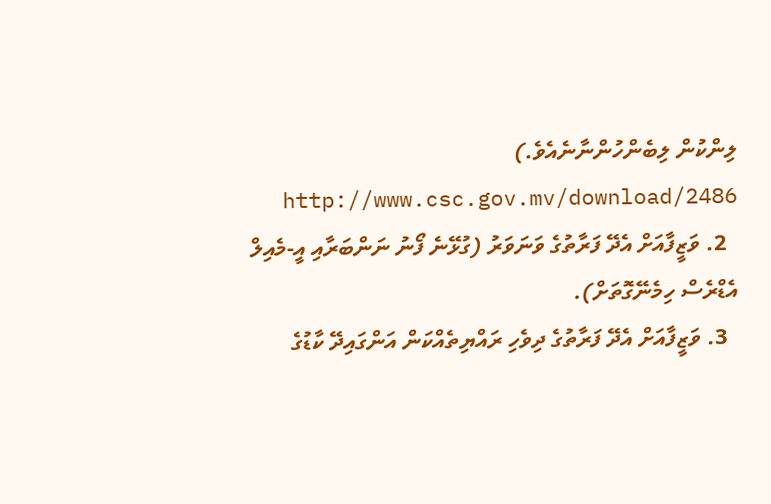ލިންކުން ލިބެންހުންނާނެއެވެ.) http://www.csc.gov.mv/download/2486
  2. ވަޒީފާއަށް އެދޭ ފަރާތުގެ ވަނަވަރު (ގުޅޭނެ ފޯނު ނަންބަރާއި އީ-މެއިލް އެޑްރެސް ހިމެނޭގޮތަށް).
  3. ވަޒީފާއަށް އެދޭ ފަރާތުގެ ދިވެހި ރައްޔިތެއްކަން އަންގައިދޭ ކާޑުގެ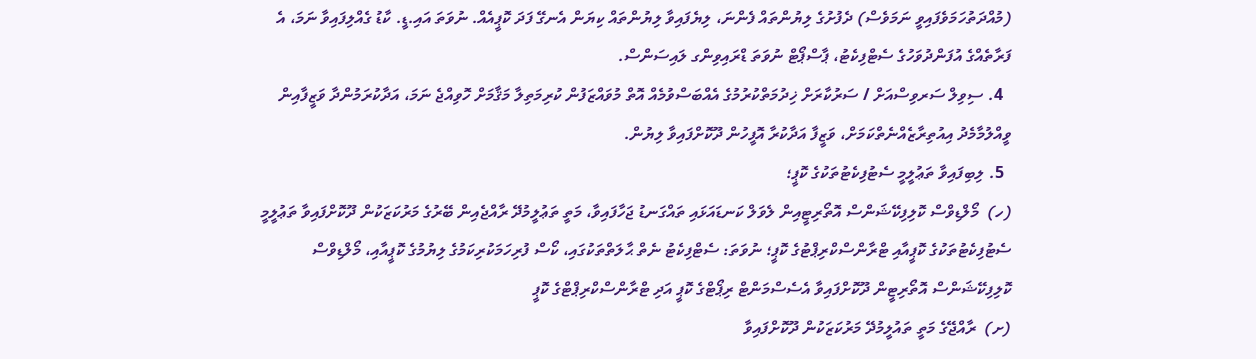(މުއްދަތުހަމަވެފައިވީ ނަމަވެސް) ދެފުށުގެ ލިޔުންތައް ފެންނަ، ލިޔެފައިވާ ލިޔުންތައް ކިޔަން އެނގޭ ފަދަ ކޮޕީއެއް. ނުވަތަ އައި.ޑީ. ކާޑު ގެއްލިފައިވާ ނަމަ، އެ ފަރާތެއްގެ އުފަންދުވަހުގެ ސެޓްފިކެޓު، ޕާސްޕޯޓް ނުވަތަ ޑްރައިވިންގ ލައިސަންސް.
  4. ސިވިލް ސަރވިސްއަށް / ސަރުކާރަށް ޚިދުމަތްކުރުމުގެ އެއްބަސްވުމެއް އޮތް މުވައްޒަފުން ކުރިމަތިލާ މަޤާމަށް ހޮވިއްޖެ ނަމަ، އަދާކުރަމުންދާ ވަޒީފާއިން ވީއްލުމާމެދު އިއުތިރާޒެއްނެތްކަމަށް، ވަޒީފާ އަދާކުރާ އޮފީހުން ދޫކޮށްފައިވާ ލިޔުން.
  5. ލިބިފައިވާ ތަޢުލީމީ ސެޓުފިކެޓުތަކުގެ ކޮޕީ؛
(ހ)  މޯލްޑިވްސް ކޮލިފިކޭޝަންސް އޮތޯރިޓީއިން ލެވަލް ކަނޑައަޅައި ތައްގަނޑު ޖަހާފައިވާ، މަތީ ތަޢުލީމުދޭ ރާއްޖެއިން ބޭރުގެ މަރުކަޒަކުން ދޫކޮށްފައިވާ ތަޢުލީމީ ސެޓުފިކެޓުތަކުގެ ކޮޕީއާއި ޓްރާންސްކްރިޕްޓުގެ ކޮޕީ؛ ނުވަތަ: ސެޓްފިކެޓު ނެތް ޙާލަތްތަކުގައި، ކޯސް ފުރިހަމަކުރިކަމުގެ ލިޔުމުގެ ކޮޕީއާއި، މޯލްޑިވްސް ކޮލިފިކޭޝަންސް އޮތޯރިޓީން ދޫކޮށްފައިވާ އެސެސްމަންޓް ރިޕޯޓްގެ ކޮޕީ އަދި ޓްރާންސްކްރިޕްޓްގެ ކޮޕީ
(ށ)  ރާއްޖޭގެ މަތީ ތައުލީމުދޭ މަރުކަޒަކުން ދޫކޮށްފައިވާ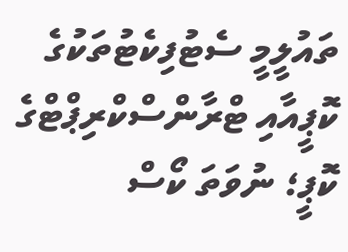ތައުލީމީ ސެޓުފިކެޓުތަކުގެ ކޮޕީއާއި ޓްރާންސްކްރިޕްޓްގެ ކޮޕީ؛ ނުވަތަ ކޯސް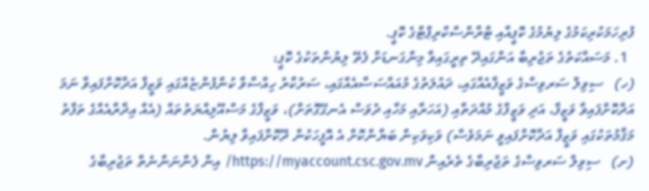ފުރިހަމަކުރިކަމުގެ ލިޔުމުގެ ކޮޕީއާއި ޓްރާންސްކްރިޕްޓްގެ ކޮޕީ.
  1. މަސައްކަތުގެ ތަޖުރިބާ އަންގައިދޭ ތިރީގައިވާ މިންގަނޑަށް ފެތޭ ލިޔުންތަކުގެ ކޮޕީ:
(ހ)   ސިވިލް ސަރވިސްގެ ވަޒީފާއެއްގައި، ދައުލަތުގެ މުއައްސަސާއެއްގައި، ސަރުކާރު ހިއްސާވާ ކުންފުންޏެއްގައި ވަޒީފާ އަދާކޮށްފައިވާ ނަމަ އަދާކޮށްފައިވާ ވަޒީފާ، އަދި ވަޒީފާގެ މުއްދަތާއި (އަހަރާއި މަހާއި ދުވަސް އެނގޭގޮތަށް)، ވަޒީފާގެ މަސްއޫލިއްޔަތުތައް (އެއް އިދާރާއެއްގެ ތަފާތު މަޤާމުތަކުގައި ވަޒީފާ އަދާކޮށްފައިވީ ނަމަވެސް) ވަކިވަކިން ބަޔާންކޮށް އެ އޮފީހަކުން ދޫކޮށްފައިވާ ލިޔުން.
(ށ)   ސިވިލް ސަރވިސްގެ ތަޖުރިބާގެ ތެރެއިން https://myaccount.csc.gov.mv/ އިން ފެންނަންނެތް ތަޖުރިބާގެ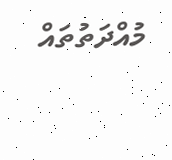މުއްދަތުތައް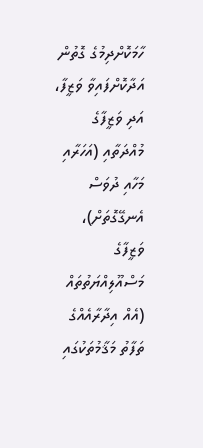ހާމަކޮށްދިމުގެ ގޮތުން އަދާކޮށްފައިވާ ވަޒީފާ، އަދި ވަޒީފާގެ މުއްދަތާއި (އަހަރާއި މަހާއި ދުވަސް އެނގޭގޮތަށް)، ވަޒީފާގެ މަސްއޫލިއްޔަތުތައް (އެއް އިދާރާއެއްގެ ތަފާތު މަޤާމުތަކުގައި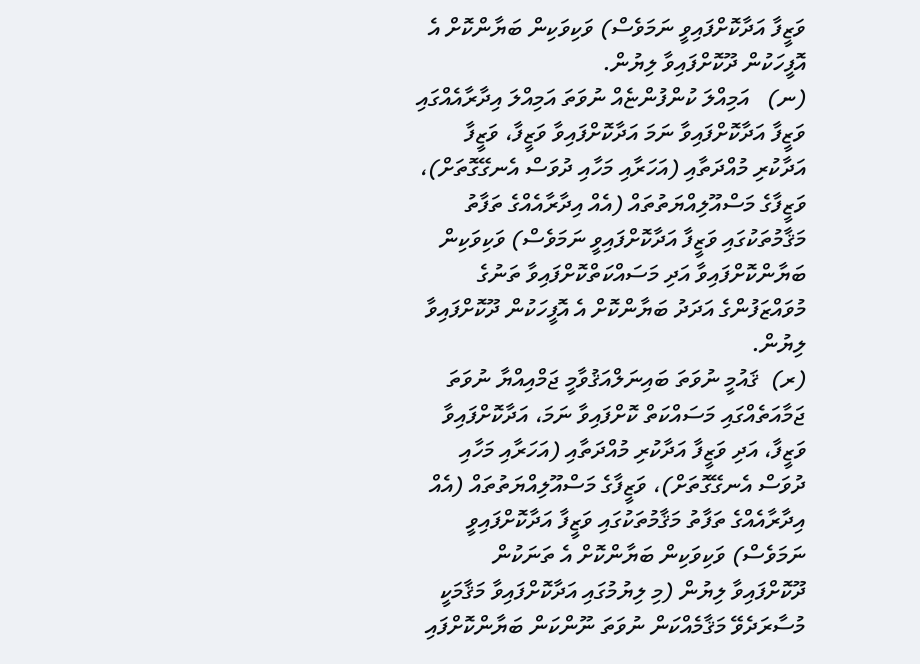ވަޒީފާ އަދާކޮށްފައިވީ ނަމަވެސް) ވަކިވަކިން ބަޔާންކޮށް އެ އޮފީހަކުން ދޫކޮށްފައިވާ ލިޔުން.
(ނ)   އަމިއްލަ ކުންފުންޏެއް ނުވަތަ އަމިއްލަ އިދާރާއެއްގައި ވަޒީފާ އަދާކޮށްފައިވާ ނަމަ އަދާކޮށްފައިވާ ވަޒީފާ، ވަޒީފާ އަދާކުރި މުއްދަތާއި (އަހަރާއި މަހާއި ދުވަސް އެނގޭގޮތަށް)، ވަޒީފާގެ މަސްއޫލިއްޔަތުތައް (އެއް އިދާރާއެއްގެ ތަފާތު މަޤާމުތަކުގައި ވަޒީފާ އަދާކޮށްފައިވީ ނަމަވެސް) ވަކިވަކިން ބަޔާންކޮށްފައިވާ އަދި މަސައްކަތްކޮށްފައިވާ ތަނުގެ މުވައްޒަފުންގެ އަދަދު ބަޔާންކޮށް އެ އޮފީހަކުން ދޫކޮށްފައިވާ ލިޔުން.
(ރ)  ޤައުމީ ނުވަތަ ބައިނަލްއަޤުވާމީ ޖަމްއިއްޔާ ނުވަތަ ޖަމާއަތެއްގައި މަސައްކަތް ކޮށްފައިވާ ނަމަ، އަދާކޮށްފައިވާ ވަޒީފާ، އަދި ވަޒީފާ އަދާކުރި މުއްދަތާއި (އަހަރާއި މަހާއި ދުވަސް އެނގޭގޮތަށް)، ވަޒީފާގެ މަސްއޫލިއްޔަތުތައް (އެއް އިދާރާއެއްގެ ތަފާތު މަޤާމުތަކުގައި ވަޒީފާ އަދާކޮށްފައިވީ ނަމަވެސް) ވަކިވަކިން ބަޔާންކޮށް އެ ތަނަކުން ދޫކޮށްފައިވާ ލިޔުން (މި ލިޔުމުގައި އަދާކޮށްފައިވާ މަޤާމަކީ މުސާރަދެވޭ މަޤާމެއްކަން ނުވަތަ ނޫންކަން ބަޔާންކޮށްފައި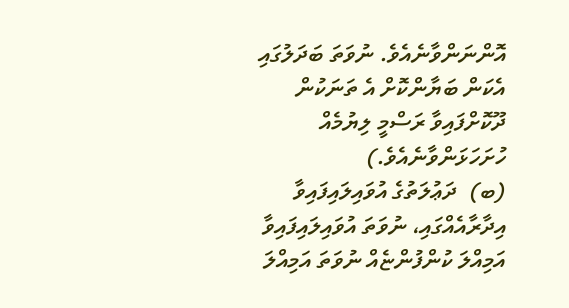އޮންނަންވާނެއެވެ. ނުވަތަ ބަދަލުގައި އެކަން ބަޔާންކޮށް އެ ތަނަކުން ދޫކޮށްފައިވާ ރަސްމީ ލިޔުމެއް ހުށަހަޅަންވާނެއެވެ.)
(ބ)  ދަޢުލަތުގެ އުވައިލައިފައިވާ އިދާރާއެއްގައި، ނުވަތަ އުވައިލައިފައިވާ އަމިއްލަ ކުންފުންޏެއް ނުވަތަ އަމިއްލަ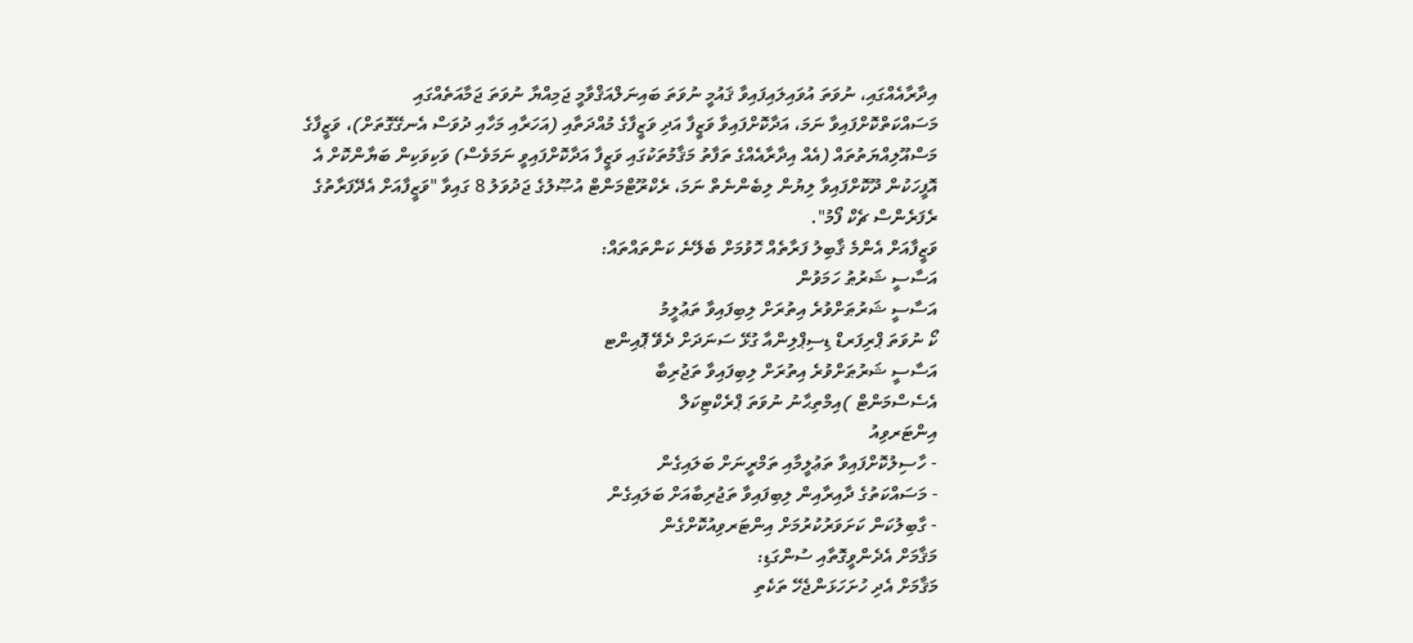އިދާރާއެއްގައި، ނުވަތަ އުވައިލައިފައިވާ ޤައުމީ ނުވަތަ ބައިނަލްއަޤްވާމީ ޖަމިއްޔާ ނުވަތަ ޖަމާއަތެއްގައި މަސައްކަތްކޮށްފައިވާ ނަމަ، އަދާކޮށްފައިވާ ވަޒީފާ އަދި ވަޒީފާގެ މުއްދަތާއި (އަހަރާއި މަހާއި ދުވަސް އެނގޭގޮތަށް)، ވަޒީފާގެ މަސްއޫލިއްޔަތުތައް (އެއް އިދާރާއެއްގެ ތަފާތު މަޤާމުތަކުގައި ވަޒީފާ އަދާކޮށްފައިވީ ނަމަވެސް) ވަކިވަކިން ބަޔާންކޮށް އެ އޮފީހަކުން ދޫކޮށްފައިވާ ލިޔުން ލިބެންނެތް ނަމަ، ރެކްރޫޓްމަންޓް އުޞޫލުގެ ޖަދުވަލު 8 ގައިވާ "ވަޒީފާއަށް އެދޭފަރާތުގެ ރެފަރެންސް ޗެކް ފޯމު".
ވަޒީފާއަށް އެންމެ ޤާބިލު ފަރާތެއް ހޮވުމަށް ބެލޭނެ ކަންތައްތައް:
އަސާސީ ޝަރުޠު ހަމަވުން
އަސާސީ ޝަރުޠަށްވުރެ އިތުރަށް ލިބިފައިވާ ތަޢުލީމު
ކޯ ނުވަތަ ޕްރިފަރޑް ޑިސިޕްލިންއާ ގުޅޭ ސަނަދަށް ދެވޭ ޕޮއިންޓ
އަސާސީ ޝަރުޠަށްވުރެ އިތުރަށް ލިބިފައިވާ ތަޖުރިބާ
އެސެސްމަންޓް )އިމްތިޙާނު ނުވަތަ ޕްރެކްޓިކަލް
އިންޓަރވިއު
- ހާސިލުކޮށްފައިވާ ތަޢުލީމާއި ތަމްރީނަށް ބަލައިގެން
- މަސައްކަތުގެ ދާއިރާއިން ލިބިފައިވާ ތަޖުރިބާއަށް ބަލައިގެން
- ގާބިލުކަން ކަށަވަރުކުރުމަށް އިންޓަރވިއުކޮށްގެން
މަޤާމަށް އެދެންވީގޮތާއި ސުންގަޑި:
މަޤާމަށް އެދި ހުށަހަޅަންޖެހޭ ތަކެތި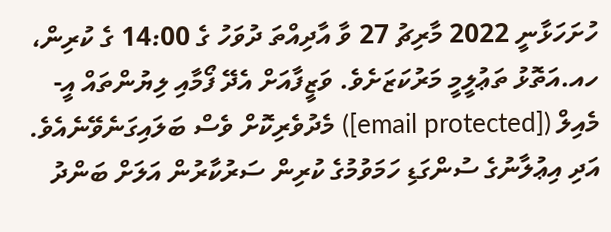ހުށަހަޅާނީ 2022 މާރިޗު 27 ވާ އާދިއްތަ ދުވަހު ގެ 14:00 ގެ ކުރިން، ހއ.އަތޮޅު ތަޢުލީމީ މަރުކަޒަށެވެ. ވަޒީފާއަށް އެދޭ ފޯމާއި ލިޔުންތައް އީ-މެއިލް ([email protected]) މެދުވެރިކޮށް ވެސް ބަލައިގަނެވޭނެއެވެ.
އަދި އިޢުލާނުގެ ސުންގަޑި ހަމަވުމުގެ ކުރިން ސަރުކާރުން އަލަށް ބަންދު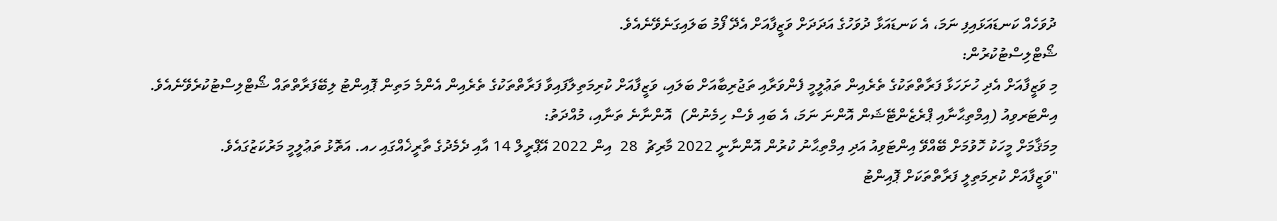ދުވަހެއް ކަނޑައަޅައިފި ނަމަ، އެ ކަނޑައަޅާ ދުވަހުގެ އަދަދަށް ވަޒީފާއަށް އެދޭ ފޯމު ބަލައިގަނެވޭނެއެވެ.
ޝޯޓްލިސްޓުކުރުން:
މި ވަޒީފާއަށް އެދި ހުށަހަޅާ ފަރާތްތަކުގެ ތެރެއިން ތަޢުލީމީ ފެންވަރާއި ތަޖުރިބާއަށް ބަލައި، ވަޒީފާއަށް ކުރިމަތިލާފައިވާ ފަރާތްތަކުގެ ތެރެއިން އެންމެ މަތިން ޕޮއިންޓު ލިބޭފަރާތްތައް ޝޯޓްލިސްޓުކުރެވޭނެއެވެ.
އިންޓަރވިއު (އިމްތިޙާނާއި ޕްރެޒެންޓޭޝަން އޮންނަ ނަމަ، އެ ބައި ވެސް ހިމެނުން)  އޮންނާނެ ތަނާއި، މުއްދަތު:
މިމަޤާމަށް މީހަކު ހޮވުމަށް ބޭއްވޭ އިންޓަވިއު އަދި އިމްތިޙާނު ކުރުން އޮންނާނީ 2022 މާރިޗު  28  އިން 2022 އޭޕްރީލް 14 އާއި ދެމެދުގެ ތާރީޚެއްގައި ހއ. އަތޮޅު ތަޢުލީމީ މަރުކަޒުގައެވެ.
"ވަޒީފާއަށް ކުރިމަތިލީ ފަރާތްތަކަށް ޕޮއިންޓު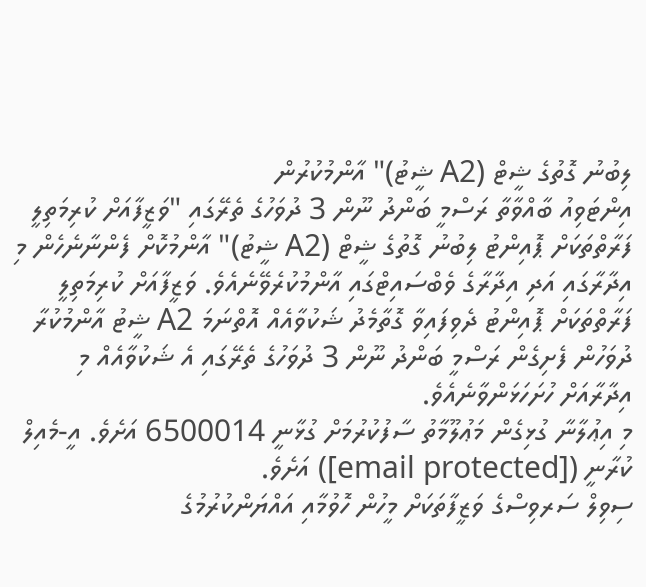ލިބުނު ގޮތުގެ ޝީޓް (A2 ޝީޓު)" އާންމުކުރުން
އިންޓަވިއު ބާއްވާތާ ރަސްމީ ބަންދު ނޫން 3 ދުވަހުގެ ތެރޭގައި "ވަޒީފާއަށް ކުރިމަތިލީ ފަރާތްތަކަށް ޕޮއިންޓު ލިބުނު ގޮތުގެ ޝީޓް (A2 ޝީޓު)" އާންމުކޮށް ފެންނާނެހެން މި އިދާރާގައި އަދި އިދާރާގެ ވެބްސައިޓްގައި އާންމުކުރެވޭނެއެވެ. ވަޒީފާއަށް ކުރިމަތިލީ ފަރާތްތަކަށް ޕޮއިންޓު ދެވިފައިވާ ގޮތާމެދު ޝަކުވާއެއް އޮތްނަމަ A2 ޝީޓު އާންމުކުރާ ދުވަހުން ފެށިގެން ރަސްމީ ބަންދު ނޫން 3 ދުވަހުގެ ތެރޭގައި އެ ޝަކުވާއެއް މި އިދާރާއަށް ހުށަހަޅަންވާނެއެވެ.
މި އިޢުލާނާ ގުޅިގެން މަޢުލޫމާތު ސާފުކުރުމަށް ގުޅާނީ 6500014 އަށެވެ. އީ-މެއިލް ކުރާނީ ([email protected]) އަށެވެ.
ސިވިލް ސަރވިސްގެ ވަޒީފާތަކަށް މީހުން ހޮވުމާއި އައްޔަންކުރުމުގެ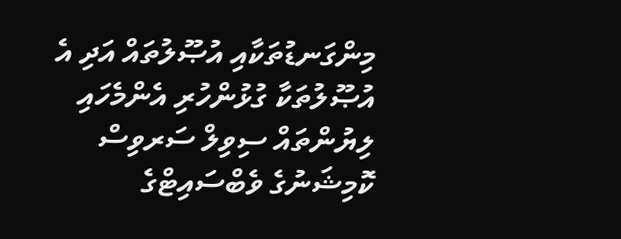މިންގަނޑުތަކާއި އުޞޫލުތައް އަދި އެ އުޞޫލުތަކާ ގުޅުންހުރި އެންމެހައި ލިޔުންތައް ސިވިލް ސަރވިސް ކޮމިޝަނުގެ ވެބްސައިޓްގެ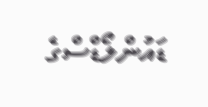ޑައުންލޯޑްސްގެ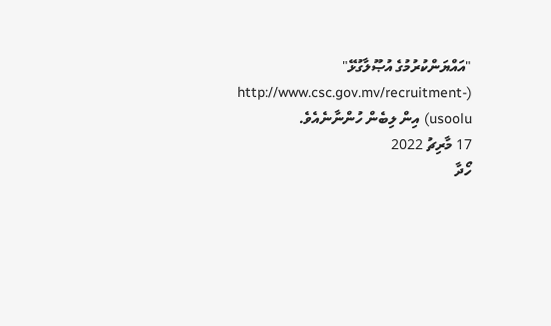"އައްޔަންކުރުމުގެ އުޞޫލާގުޅޭ" (http://www.csc.gov.mv/recruitment-usoolu) އިން ލިބެން ހުންނާނެއެވެ.
17 މާރިޗު 2022
ހޯދާ